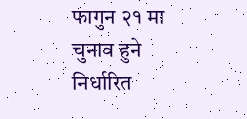फागुन २१ मा चुनाव हुने निर्धारित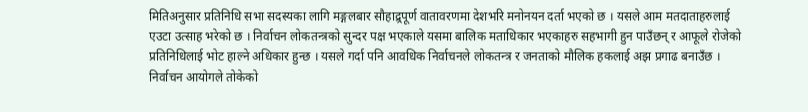मितिअनुसार प्रतिनिधि सभा सदस्यका लागि मङ्गलबार सौहाद्र्रपूर्ण वातावरणमा देशभरि मनोनयन दर्ता भएको छ । यसले आम मतदाताहरुलाई एउटा उत्साह भरेको छ । निर्वाचन लोकतन्त्रको सुन्दर पक्ष भएकाले यसमा बालिक मताधिकार भएकाहरु सहभागी हुन पाउँछन् र आफूले रोजेको प्रतिनिधिलाई भोट हाल्ने अधिकार हुन्छ । यसले गर्दा पनि आवधिक निर्वाचनले लोकतन्त्र र जनताको मौलिक हकलाई अझ प्रगाढ बनाउँछ । निर्वाचन आयोगले तोकेको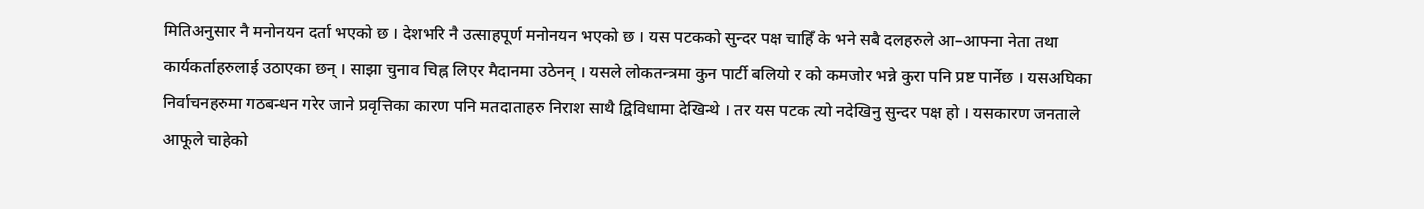मितिअनुसार नै मनोनयन दर्ता भएको छ । देशभरि नै उत्साहपूर्ण मनोनयन भएको छ । यस पटकको सुन्दर पक्ष चाहिँ के भने सबै दलहरुले आ–आफ्ना नेता तथा कार्यकर्ताहरुलाई उठाएका छन् । साझा चुनाव चिह्न लिएर मैदानमा उठेनन् । यसले लोकतन्त्रमा कुन पार्टी बलियो र को कमजोर भन्ने कुरा पनि प्रष्ट पार्नेछ । यसअघिका निर्वाचनहरुमा गठबन्धन गरेर जाने प्रवृत्तिका कारण पनि मतदाताहरु निराश साथै द्विविधामा देखिन्थे । तर यस पटक त्यो नदेखिनु सुन्दर पक्ष हो । यसकारण जनताले आफूले चाहेको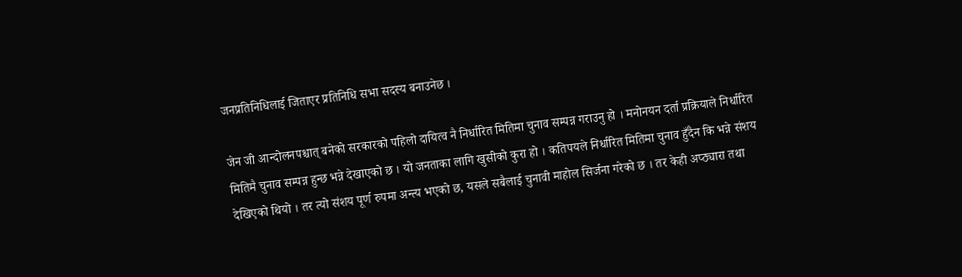जनप्रतिनिधिलाई जिताएर प्रतिनिधि सभा सदस्य बनाउनेछ ।

जेन जी आन्दोलनपश्चात् बनेको सरकारको पहिलो दायित्व नै निर्धारित मितिमा चुनाव सम्पन्न गराउनु हो । मनोनयन दर्ता प्रक्रियाले निर्धारित मितिमै चुनाव सम्पन्न हुन्छ भन्ने देखाएको छ । यो जनताका लागि खुसीको कुरा हो । कतिपयले निर्धारित मितिमा चुनाव हुँदैन कि भन्ने संशय देखिएको थियो । तर त्यो संशय पूर्ण रुपमा अन्त्य भएको छ, यसले सबैलाई चुनावी माहोल सिर्जना गरेको छ । तर केही अप्ठ्यारा तथा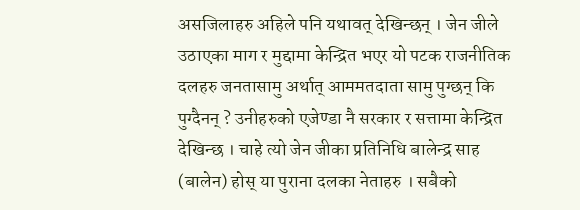असजिलाहरु अहिले पनि यथावत् देखिन्छन् । जेन जीले उठाएका माग र मुद्दामा केन्द्रित भएर यो पटक राजनीतिक दलहरु जनतासामु अर्थात् आममतदाता सामु पुग्छन् कि पुग्दैनन् ? उनीहरुको एजेण्डा नै सरकार र सत्तामा केन्द्रित देखिन्छ । चाहे त्यो जेन जीका प्रतिनिधि बालेन्द्र साह (बालेन) होस् या पुराना दलका नेताहरु । सबैको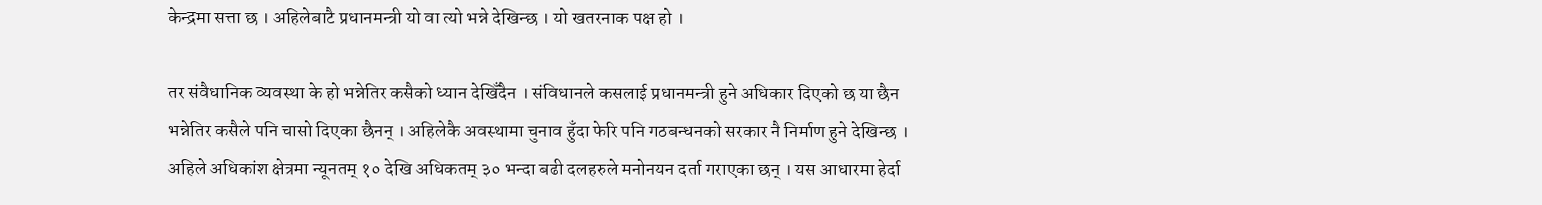केन्द्रमा सत्ता छ । अहिलेबाटै प्रधानमन्त्री यो वा त्यो भन्ने देखिन्छ । यो खतरनाक पक्ष हो ।

तर संवैधानिक व्यवस्था के हो भन्नेतिर कसैको ध्यान देखिँदैन । संविधानले कसलाई प्रधानमन्त्री हुने अधिकार दिएको छ या छैन भन्नेतिर कसैले पनि चासो दिएका छैनन् । अहिलेकै अवस्थामा चुनाव हुँदा फेरि पनि गठबन्धनको सरकार नै निर्माण हुने देखिन्छ । अहिले अधिकांश क्षेत्रमा न्यूनतम् १० देखि अधिकतम् ३० भन्दा बढी दलहरुले मनोनयन दर्ता गराएका छन् । यस आधारमा हेर्दा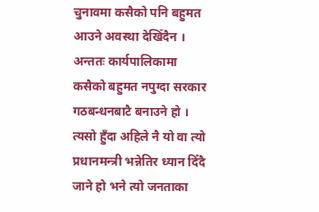चुनावमा कसैको पनि बहुमत आउने अवस्था देखिँदैन । अन्ततः कार्यपालिकामा कसैको बहुमत नपुग्दा सरकार गठबन्धनबाटै बनाउने हो । त्यसो हुँदा अहिले नै यो वा त्यो प्रधानमन्त्री भन्नेतिर ध्यान दिँदै जाने हो भने त्यो जनताका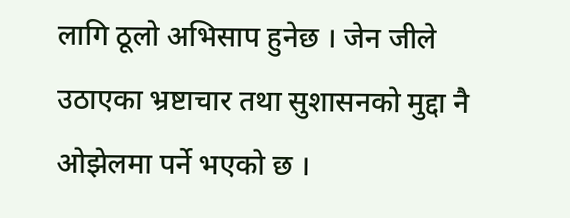लागि ठूलो अभिसाप हुनेछ । जेन जीले उठाएका भ्रष्टाचार तथा सुशासनको मुद्दा नै ओझेलमा पर्ने भएको छ ।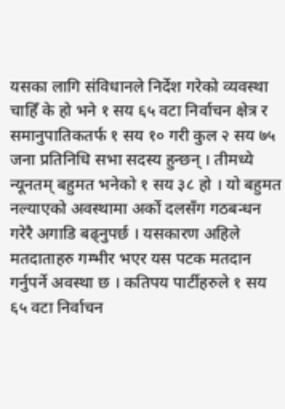यसका लागि संविधानले निर्देश गरेको व्यवस्था चाहिँ के हो भने १ सय ६५ वटा निर्वाचन क्षेत्र र समानुपातिकतर्फ १ सय १० गरी कुल २ सय ७५ जना प्रतिनिधि सभा सदस्य हुन्छन् । तीमध्ये न्यूनतम् बहुमत भनेको १ सय ३८ हो । यो बहुमत नल्याएको अवस्थामा अर्को दलसँग गठबन्धन गरेरै अगाडि बढ्नुपर्छ । यसकारण अहिले मतदाताहरु गम्भीर भएर यस पटक मतदान गर्नुपर्ने अवस्था छ । कतिपय पार्टीहरुले १ सय ६५ वटा निर्वाचन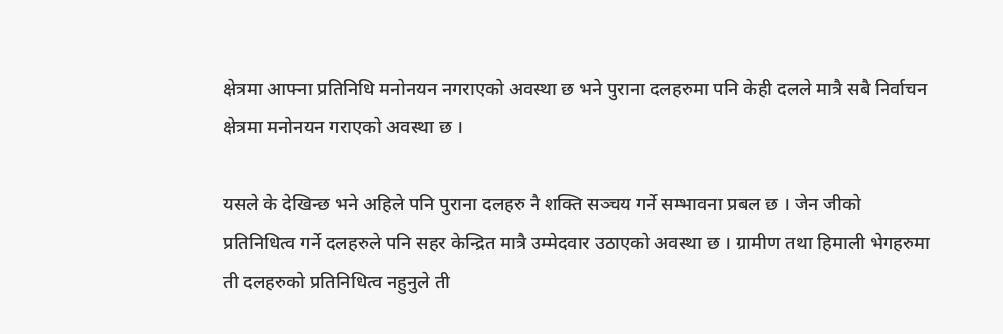क्षेत्रमा आफ्ना प्रतिनिधि मनोनयन नगराएको अवस्था छ भने पुराना दलहरुमा पनि केही दलले मात्रै सबै निर्वाचन क्षेत्रमा मनोनयन गराएको अवस्था छ ।

यसले के देखिन्छ भने अहिले पनि पुराना दलहरु नै शक्ति सञ्चय गर्ने सम्भावना प्रबल छ । जेन जीको प्रतिनिधित्व गर्ने दलहरुले पनि सहर केन्द्रित मात्रै उम्मेदवार उठाएको अवस्था छ । ग्रामीण तथा हिमाली भेगहरुमा ती दलहरुको प्रतिनिधित्व नहुनुले ती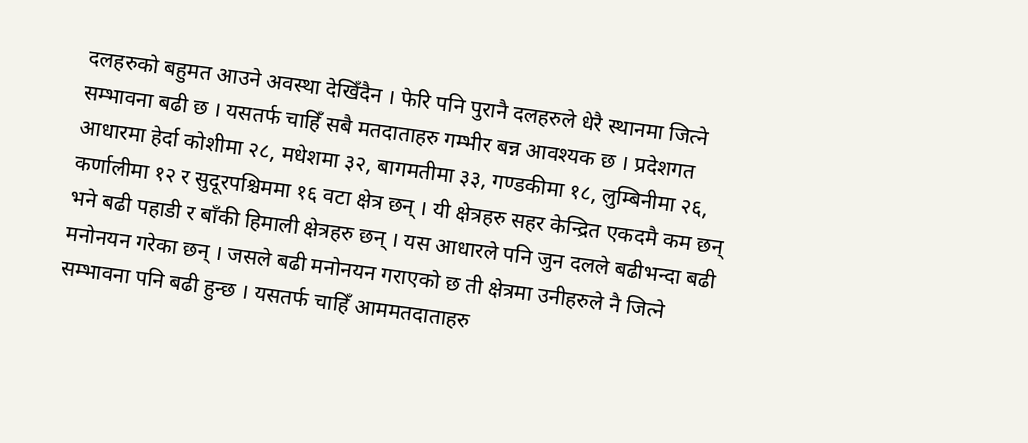दलहरुको बहुमत आउने अवस्था देखिँदैन । फेरि पनि पुरानै दलहरुले धेरै स्थानमा जित्ने सम्भावना बढी छ । यसतर्फ चाहिँ सबै मतदाताहरु गम्भीर बन्न आवश्यक छ । प्रदेशगत आधारमा हेर्दा कोशीमा २८, मधेशमा ३२, बागमतीमा ३३, गण्डकीमा १८, लुम्बिनीमा २६, कर्णालीमा १२ र सुदूरपश्चिममा १६ वटा क्षेत्र छन् । यी क्षेत्रहरु सहर केन्द्रित एकदमै कम छन् भने बढी पहाडी र बाँकी हिमाली क्षेत्रहरु छन् । यस आधारले पनि जुन दलले बढीभन्दा बढी मनोनयन गरेका छन् । जसले बढी मनोनयन गराएको छ ती क्षेत्रमा उनीहरुले नै जित्ने सम्भावना पनि बढी हुन्छ । यसतर्फ चाहिँ आममतदाताहरु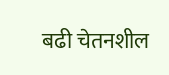बढी चेतनशील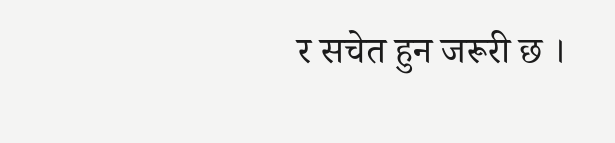र सचेत हुन जरूरी छ ।